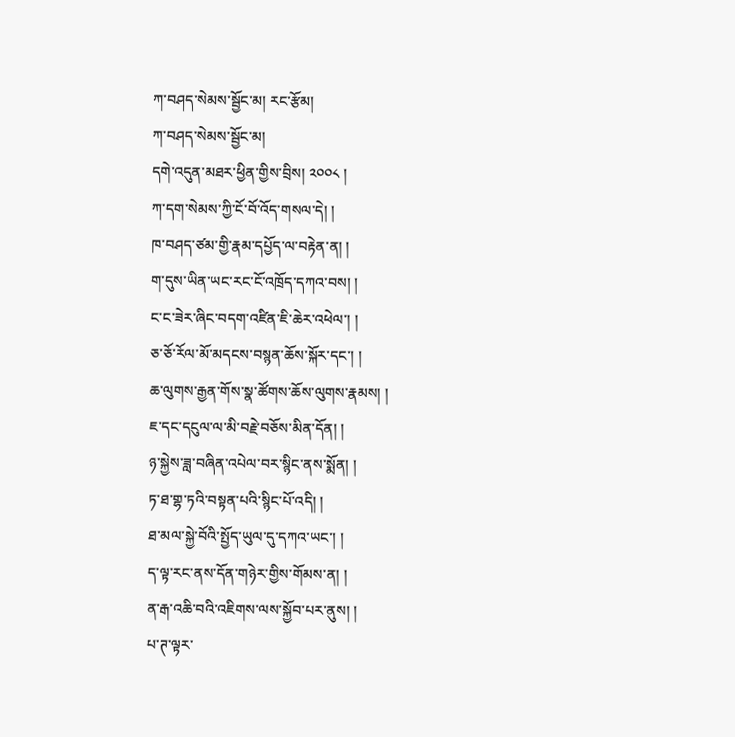ཀ་བཤད་སེམས་སྦྱོང་མ། རང་རྩོམ།
ཀ་བཤད་སེམས་སྦྱོང་མ།
དགེ་འདུན་མཐར་ཕྱིན་གྱིས་བྲིས། ༢༠༠༨ །
ཀ་དག་སེམས་ཀྱི་ངོ་བོ་འོད་གསལ་དེ། །
ཁ་བཤད་ཙམ་གྱི་རྣམ་དཔྱོད་ལ་བརྟེན་ན། །
ག་དུས་ཡིན་ཡང་རང་ངོ་འཁྲོད་དཀའ་བས། །
ང་ང་ཟེར་ཞིང་བདག་འཛིན་ཇི་ཆེར་འཕེལ་། །
ཅ་ཅོ་རོལ་མོ་མདངས་བསྙན་ཆོས་སྐོར་དང་། །
ཆ་ལུགས་རྒྱན་གོས་སྣ་ཚོགས་ཆོས་ལུགས་རྣམས། །
ཇ་དང་དངུལ་ལ་མི་བརྗེ་བཅོས་མིན་དོན། །
ཉ་སྐྱེས་ཟླ་བཞིན་འཔེལ་བར་སྙིང་ནས་སྨོན། །
ཏ་ཐ་གྷ་ཏའི་བསྟན་པའི་སྙིང་པོ་འདི། །
ཐ་མལ་སྐྱེ་བོའི་སྤྱོད་ཡུལ་དུ་དཀའ་ཡང་། །
ད་ལྟ་རང་ནས་དོན་གཉེར་གྱིས་གོམས་ན། །
ན་རྒ་འཆི་བའི་འཇིགས་ལས་སྐྱོབ་པར་ནུས། །
པ་ཊ་ལྟར་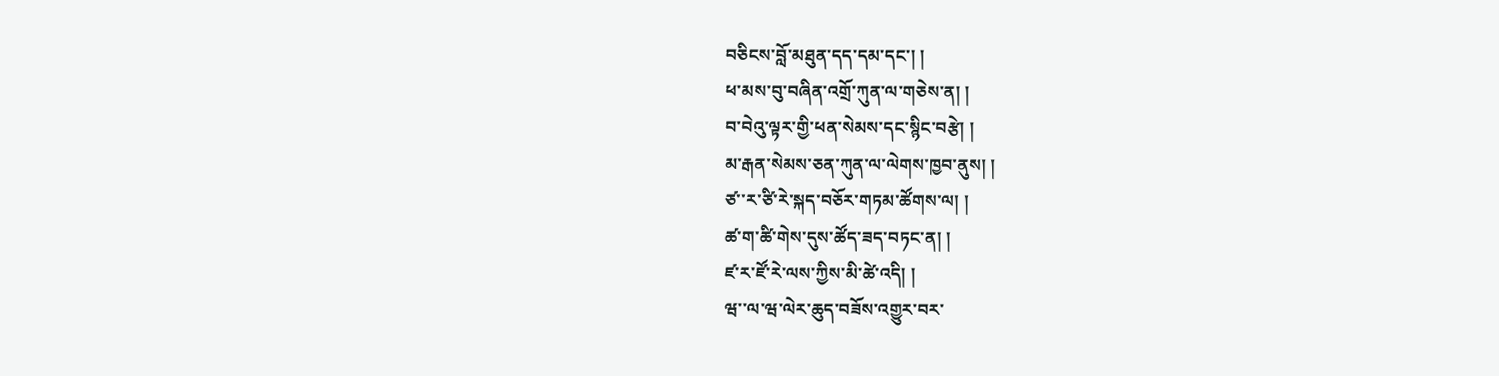བཅིངས་བློ་མཐུན་དད་དམ་དང་། །
ཕ་མས་བུ་བཞིན་འགྲོ་ཀུན་ལ་གཅེས་ན། །
བ་བེའུ་ལྟར་གྱི་ཕན་སེམས་དང་སྙིང་བརྩེ། །
མ་རྒན་སེམས་ཅན་ཀུན་ལ་ལེགས་ཁྱབ་ནུས། །
ཙ་་ར་ཙི་རེ་སྐད་བཅོར་གཏམ་ཚོགས་ལ། །
ཚ་ག་ཚི་གེས་དུས་ཚོད་ཟད་བཏང་ན། །
ཛ་ར་ཛོ་རེ་ལས་ཀྱིས་མི་ཚེ་འདི། །
ཝ་་ལ་ཝ་ལེར་ཆུད་བཟོས་འགྱུར་བར་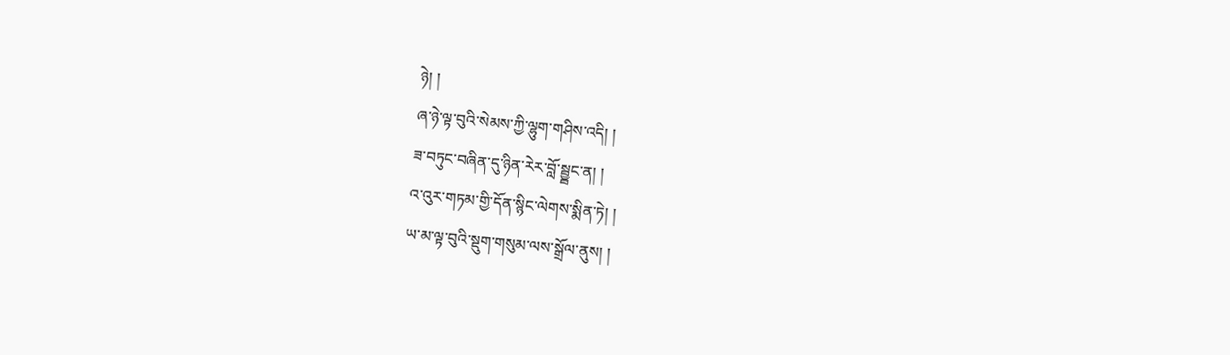ཉེ། །
ཞ་ཉེ་ལྟ་བུའི་སེམས་ཀྱི་ལྷུག་གཤིས་འདི། །
ཟ་བཏུང་བཞིན་དུ་ཉིན་རེར་བློ་སྦྱྦང་ན། །
འ་འུར་གཏམ་གྱི་དོན་སྙིང་ལེགས་སྨིན་ཏེ། །
ཡ་མ་ལྟ་བུའི་སྡུག་གསུམ་ལས་སྒྲོལ་ནུས། །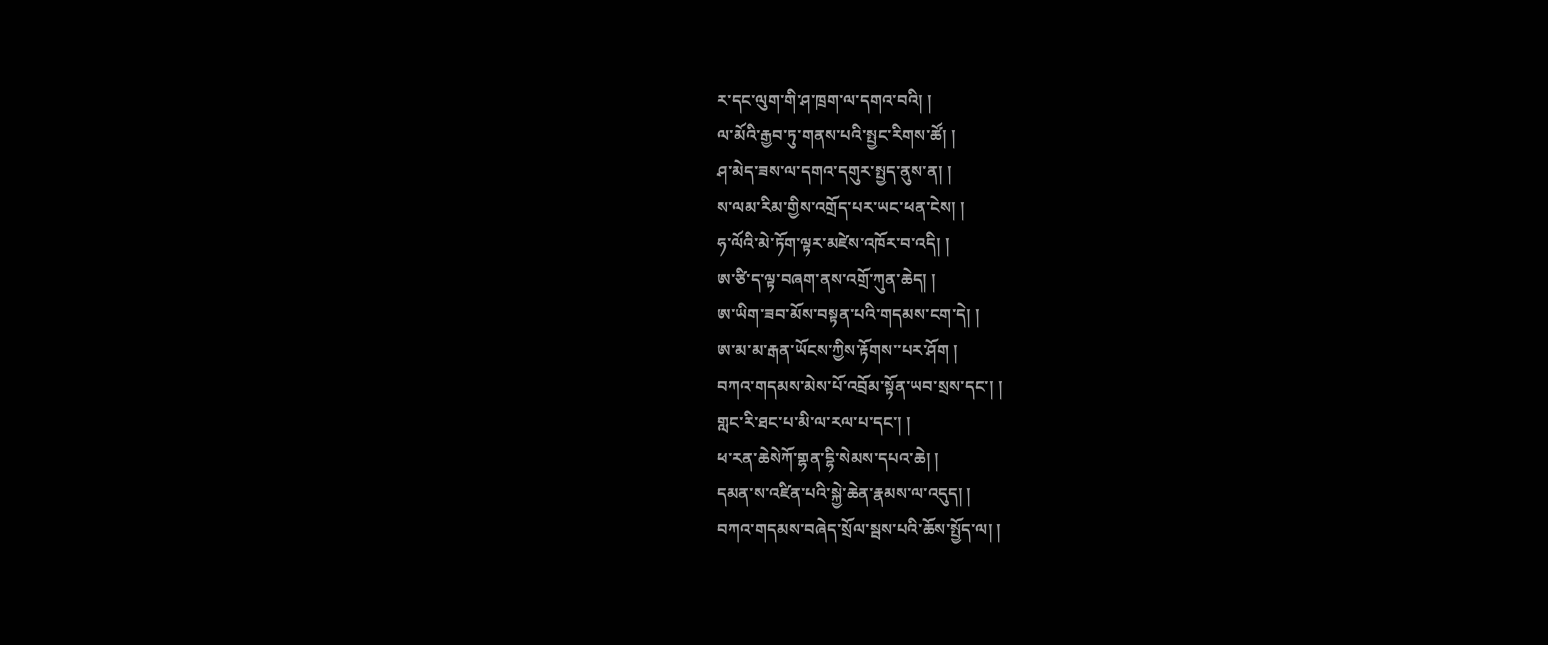ར་དང་ལུག་གི་ཤ་ཁྲག་ལ་དགའ་བའི། །
ལ་མོའི་རྒྱབ་ཏུ་གནས་པའི་སྤྱང་རིགས་ཚོ། །
ཤ་མེད་ཟས་ལ་དགའ་དགུར་སྤྱད་ནུས་ན། །
ས་ལམ་རིམ་གྱིས་འགྲོད་པར་ཡང་ཕན་ངེས། །
ཧ་ལོའི་མེ་ཏོག་ལྟར་མཛེས་འཁོར་བ་འདི། །
ཨ་ཙི་ད་ལྟ་བཞག་ནས་འགྲོ་ཀུན་ཆེད། །
ཨ་ཡིག་ཟབ་མོས་བསྟན་པའི་གདམས་ངག་དེ། །
ཨ་མ་མ་རྒན་ཡོངས་ཀྱིས་རྟོགས་་པར་ཤོག །
བཀའ་གདམས་མེས་པོ་འབྲོམ་སྟོན་ཡབ་སྲས་དང་། །
གླང་རི་ཐང་པ་མི་ལ་རལ་པ་དང་། །
ཕ་རན་ཆེསེཀོ་གྷན་དྷི་སེམས་དཔའ་ཆེ། །
དམན་ས་འཛིན་པའི་སྐྱེ་ཆེན་རྣམས་ལ་འདུད། །
བཀའ་གདམས་བཞེད་སྲོལ་སྦས་པའི་ཆོས་སྤྱོད་ལ། །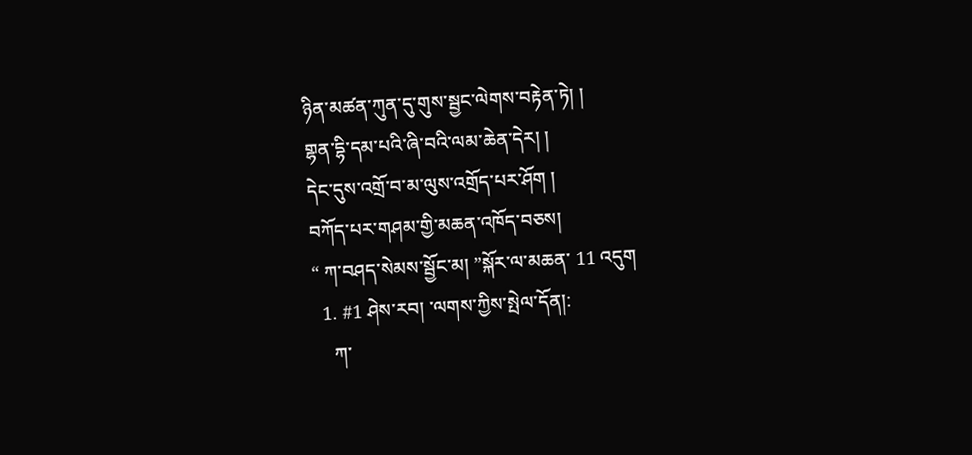ཉིན་མཚན་ཀུན་དུ་གུས་སྦྱང་ལེགས་བརྟེན་ཏེ། །
གྷན་དྷི་དམ་པའི་ཞི་བའི་ལམ་ཆེན་དེར། །
དེང་དུས་འགྲོ་བ་མ་ལུས་འགྲོད་པར་ཤོག །
བཀོད་པར་གཤམ་གྱི་མཆན་འཁོད་བཅས།
“ ཀ་བཤད་སེམས་སྦྱོང་མ། ”སྐོར་ལ་མཆན་ 11 འདུག
  1. #1 ཤེས་རབ། ་ལགས་ཀྱིས་སྤེལ་དོན།:
    ཀ་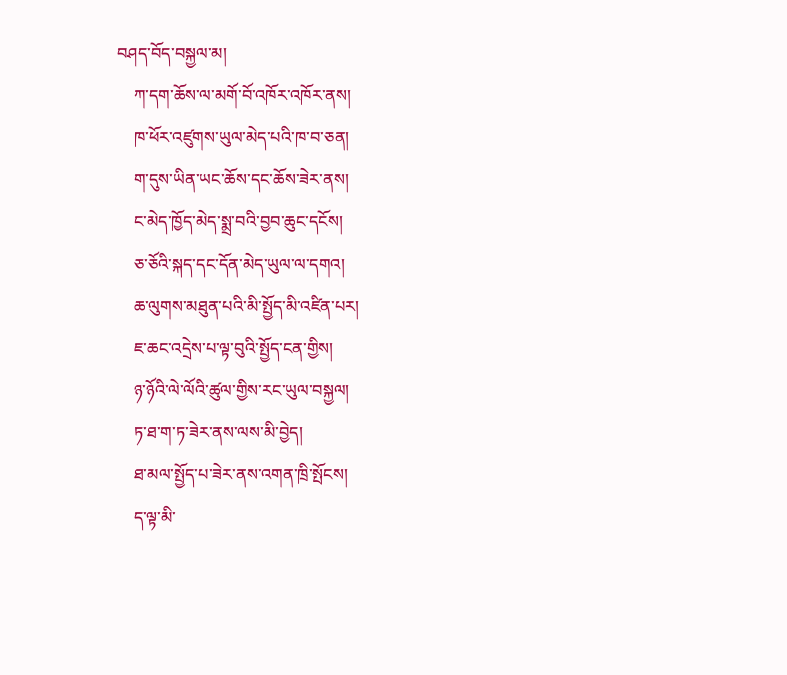བཤད་བོད་བསྐྱལ་མ།
    ཀ་དག་ཆོས་ལ་མགོ་བོ་འཁོར་འཁོར་ནས།
    ཁ་ཕོར་འཛུགས་ཡུལ་མེད་པའི་ཁ་བ་ཅན།
    ག་དུས་ཡིན་ཡང་ཆོས་དང་ཆོས་ཟེར་ནས།
    ང་མེད་ཁྱོད་མེད་སྨྲ་བའི་བྱབ་ཆུང་དངོས།
    ཅ་ཅོའི་སྐད་དང་དོན་མེད་ཡུལ་ལ་དགའ།
    ཆ་ལུགས་མཐུན་པའི་མི་སྤྱོད་མི་འཛིན་པར།
    ཇ་ཆང་འདྲེས་པ་ལྟ་བུའི་སྤྱོད་ངན་གྱིས།
    ཉ་ཉོའི་ལེ་ལོའི་ཚུལ་གྱིས་རང་ཡུལ་བསྐྱལ།
    ཏ་ཐ་ག་ཏ་ཟེར་ནས་ལས་མི་བྱེད།
    ཐ་མལ་སྤྱོད་པ་ཟེར་ནས་འགན་ཁྲི་སྤོངས།
    ད་ལྟ་མི་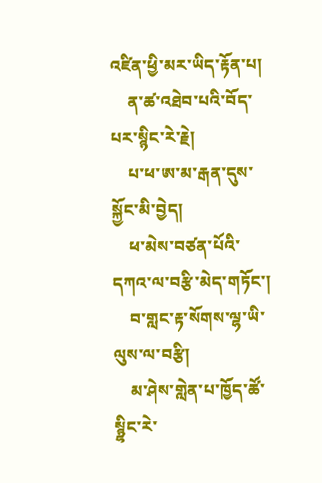འཛིན་ཕྱི་མར་ཡིད་རྟོན་པ།
    ན་ཚ་འཐེབ་པའི་བོད་པར་སྙིང་རེ་རྗེ།
    པ་ཕ་ཨ་མ་རྒན་དུས་སྐྱོང་མི་བྱེད།
    ཕ་མེས་བཙན་པོའི་དཀའ་ལ་བརྩི་མེད་གཏོང་།
    བ་གླང་རྟ་སོགས་ལྷ་ཡི་ལུས་ལ་བརྩི།
    མ་ཤེས་གླེན་པ་ཁྱོད་ཚོ་སྙྷིང་རེ་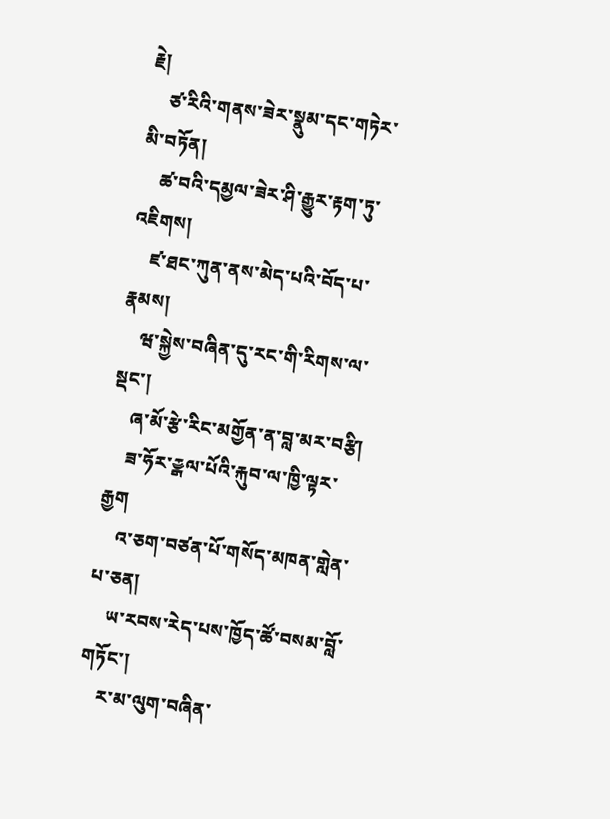རྗེ།
    ཙ་རིའི་གནས་ཟེར་སྣུམ་དང་གཏེར་མི་བཏོན།
    ཚ་བའི་དམྱལ་ཟེར་ཤི་རྒྱུར་རྟག་ཏུ་འཇིགས།
    ཛ་ཐང་ཀུན་ནས་མེད་པའི་བོད་པ་རྣམས།
    ཝ་སྐྱེས་བཞིན་དུ་རང་གི་རིགས་ལ་སྡང་།
    ཞ་མོ་རྩེ་རིང་མགྱོན་ན་བླ་མར་བརྩི།
    ཟ་ཧོར་རྱྒལ་པོའི་རྐུབ་ལ་ཁྱི་ལྟར་རྒྱག
    འ་ཅག་བཙན་པོ་གསོད་མཁན་གླེན་པ་ཅན།
    ཡ་རབས་རེད་པས་ཁྱོད་ཚོ་བསམ་བློ་གཏོང་།
    ར་མ་ལུག་བཞིན་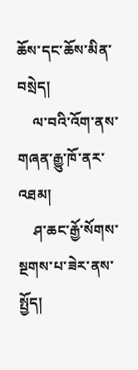ཆོས་དང་ཆོས་མིན་བསྲེད།
    ལ་བའི་འོག་ནས་གཞན་རྒྱུ་ཁོ་ནར་འཐམ།
    ཤ་ཆང་རྒྱོ་སོགས་སྔགས་པ་ཟེར་ནས་སྤྱོད།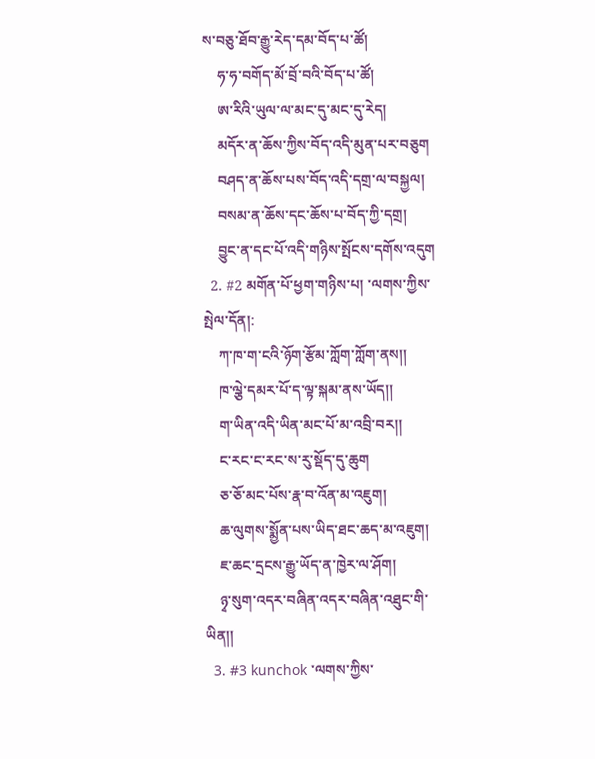ས་བཅུ་ཐོབ་རྒྱུ་རེད་དམ་བོད་པ་ཚོ།
    ཧ་ཧ་བགོད་མོ་བྲོ་བའི་བོད་པ་ཚོ།
    ཨ་རིའི་ཡུལ་ལ་མང་དུ་མང་དུ་རེད།
    མདོར་ན་ཆོས་ཀྱིས་བོད་འདི་མུན་པར་བཅུག
    བཤད་ན་ཆོས་པས་བོད་འདི་དགྲ་ལ་བསྐྱལ།
    བསམ་ན་ཆོས་དང་ཆོས་པ་བོད་ཀྱི་དགྲ།
    བྱུང་ན་དང་པོ་འདི་གཉིས་སྤོངས་དགོས་འདུག
  2. #2 མགོན་པོ་ཕྱག་གཉིས་པ། ་ལགས་ཀྱིས་སྤེལ་དོན།:
    ཀ་ཁ་ག་ངའི་ཉོག་རྩོམ་ཀློག་ཀློག་ནས།།
    ཁ་ལྕེ་དམར་པོ་ད་ལྟ་སྐམ་ནས་ཡོད།།
    ག་ཡིན་འདི་ཡིན་མང་པོ་མ་འབྲི་བར།།
    ང་རང་ང་རང་ས་རུ་སྡོད་དུ་ཆུག
    ཅ་ཅོ་མང་པོས་རྣ་བ་འོན་མ་འཇུག།
    ཆ་ལུགས་སྨྱོན་པས་ཡིད་ཐང་ཆད་མ་འཇུག།
    ཇ་ཆང་དྲངས་རྒྱུ་ཡོད་ན་ཁྱེར་ལ་ཤོག།
    ཉྭ་སུག་འདར་བཞིན་འདར་བཞིན་འཐུང་གི་ཡིན།།
  3. #3 kunchok ་ལགས་ཀྱིས་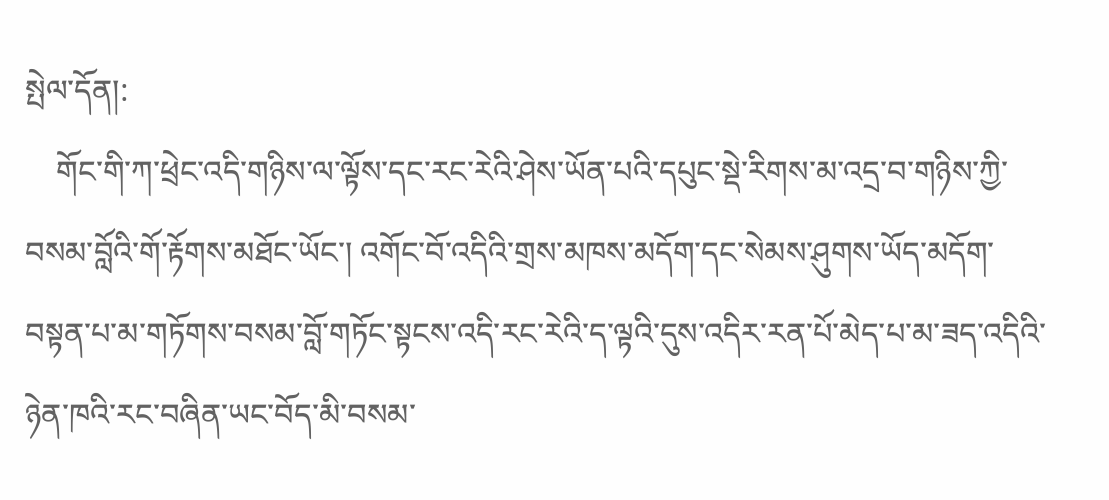སྤེལ་དོན།:
    གོང་གི་ཀ་ཕྲེང་འདི་གཉིས་ལ་ལྟོས་དང་རང་རེའི་ཤེས་ཡོན་པའི་དཔུང་སྡེ་རིགས་མ་འདྲ་བ་གཉིས་ཀྱི་བསམ་བློའི་གོ་རྟོགས་མཐོང་ཡོང་། འགོང་བོ་འདིའི་གྲས་མཁས་མདོག་དང་སེམས་ཤུགས་ཡོད་མདོག་བསྟན་པ་མ་གཏོགས་བསམ་བློ་གཏོང་སྟངས་འདི་རང་རེའི་ད་ལྟའི་དུས་འདིར་རན་པོ་མེད་པ་མ་ཟད་འདིའི་ཉེན་ཁའི་རང་བཞིན་ཡང་བོད་མི་བསམ་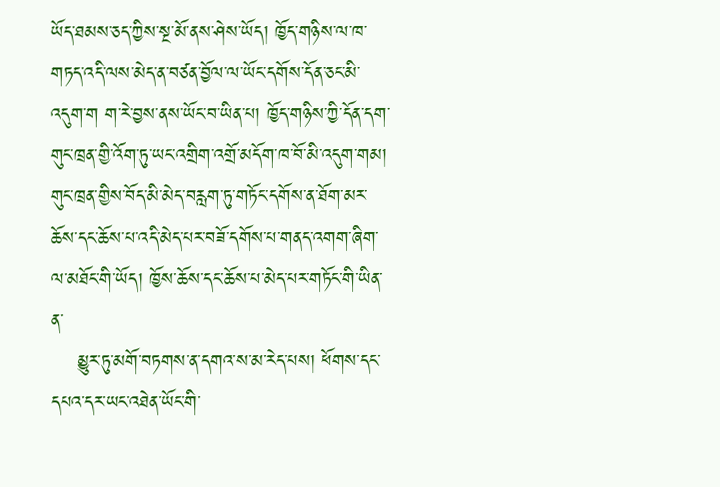ཡོད་ཐམས་ཅད་ཀྱིས་སྔ་མོ་ནས་ཤེས་ཡོད། ཁྱོད་གཉིས་ལ་ཁ་གཏད་འདི་ལས་མེད་ན་བཙན་བྱོལ་ལ་ཡོང་དགོས་དོན་ཅང་མི་འདུག་ག ག་རེ་བྱས་ནས་ཡོང་བ་ཡིན་པ། ཁྱོད་གཉིས་ཀྱི་དོན་དག་གུང་ཁྲན་གྱི་འོག་ཏུ་ཡང་འགྲིག་འགྲོ་མདོག་ཁ་བོ་མི་འདུག་གམ། གུང་ཁྲན་གྱིས་བོད་མི་མེད་བརླག་ཏུ་གཏོང་དགོས་ན་ཐོག་མར་ཆོས་དང་ཆོས་པ་འདི་མེད་པར་བཟོ་དགོས་པ་གནད་འགག་ཞིག་ལ་མཐོང་གི་ཡོད། ཁྱོས་ཆོས་དང་ཆོས་པ་མེད་པར་གཏོང་གི་ཡིན་ན་
    མྱུར་ཏུ་མགོ་བཏགས་ན་དགའ་ས་མ་རེད་པས། ཕོགས་དང་དཔའ་དར་ཡང་འཐེན་ཡོང་གི་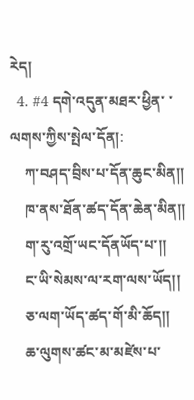རེད།
  4. #4 དགེ་འདུན་མཐར་ཕྱིན་ ་ལགས་ཀྱིས་སྤེལ་དོན།:
    ཀ་བཤད་བྲིས་པ་དོན་ཆུང་མིན།།
    ཁ་ནས་ཐོན་ཚད་དོན་ཆེན་མིན།།
    ག་རུ་འགྲོ་ཡང་དོནཡོད་པ་།།
    ང་ཡི་སེམས་ལ་རག་ལས་ཡོད།།
    ཅ་ལག་ཡོད་ཚད་གོ་མི་ཆོད།།
    ཆ་ལུགས་ཚང་མ་མཛེས་པ་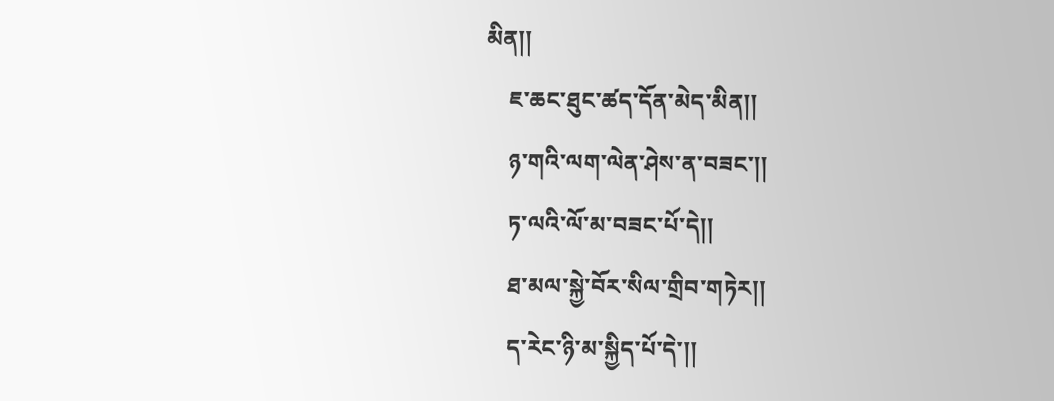མིན།།
    ཇ་ཆང་ཐུང་ཚད་དོན་མེད་མིན།།
    ཉ་གའི་ལག་ལེན་ཤེས་ན་བཟང་།།
    ཏ་ལའི་ལོ་མ་བཟང་པོ་དེ།།
    ཐ་མལ་སྐྱེ་བོར་སིལ་གྲིབ་གཏེར།།
    ད་རེང་ཉི་མ་སྐྱིད་པོ་དེ་།།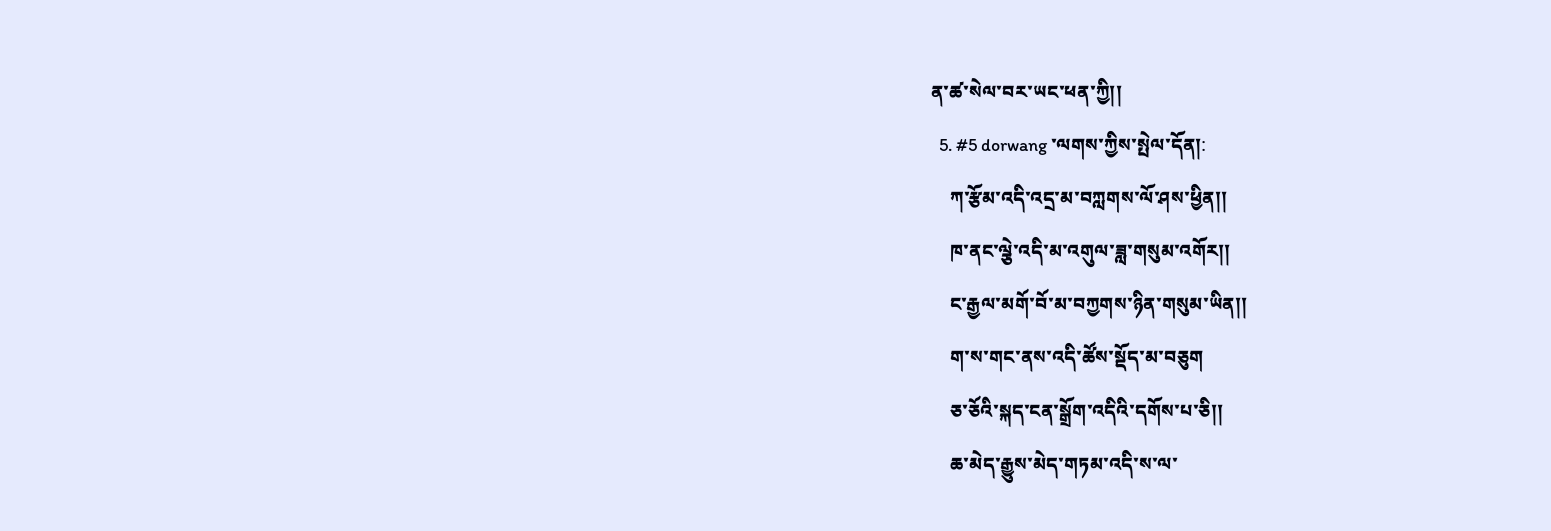ན་ཚ་སེལ་བར་ཡང་ཕན་ཀྱི།།
  5. #5 dorwang ་ལགས་ཀྱིས་སྤེལ་དོན།:
    ཀ་རྩོམ་འདི་འདྲ་མ་བཀླགས་ལོ་ཤས་ཕྱིན།།
    ཁ་ནང་ལྕེ་འདི་མ་འགུལ་ཟླ་གསུམ་འགོར།།
    ང་རྒྱལ་མགོ་བོ་མ་བཀྱགས་ཉིན་གསུམ་ཡིན།།
    ག་ས་གང་ནས་འདི་ཚོས་སྡོད་མ་བཅུག
    ཅ་ཅོའི་སྐད་ངན་སྒྲོག་འདིའི་དགོས་པ་ཅི།།
    ཆ་མེད་རྒྱུས་མེད་གཏམ་འདི་ས་ལ་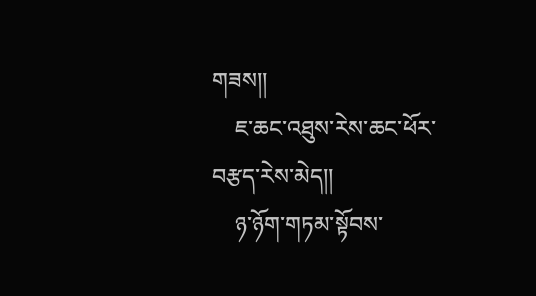གཟས།།
    ཇ་ཆང་འཐུས་རེས་ཆང་ཕོར་བརྩད་རེས་མེད།།
    ཉ་ཉོག་གཏམ་སྟོབས་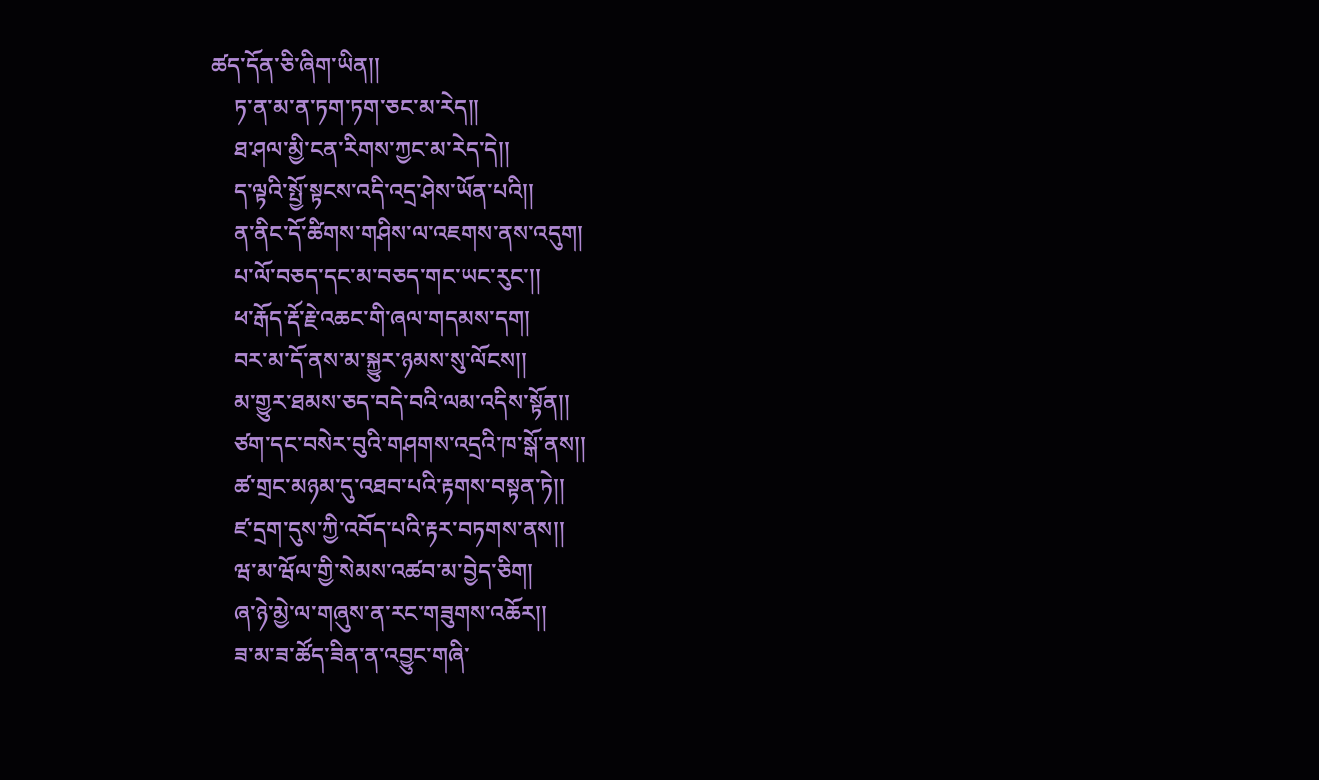ཚད་དོན་ཅི་ཞིག་ཡིན།།
    ཏ་ན་མ་ན་ཏག་ཏག་ཅང་མ་རེད།།
    ཐ་ཤལ་མྱི་ངན་རིགས་ཀྱང་མ་རེད་དེ།།
    ད་ལྟའི་སྤྱོ་སྟངས་འདི་འདྲ་ཤེས་ཡོན་པའི།།
    ན་ནིང་དོ་ཚིགས་གཤིས་ལ་འཇགས་ནས་འདུག།
    པ་ལོ་བཅད་དང་མ་བཅད་གང་ཡང་རུང་།།
    ཕ་རྒོད་རྡོ་རྗེ་འཆང་གི་ཞལ་གདམས་དག།
    བར་མ་དོ་ནས་མ་སྐྱུར་ཉམས་སུ་ལོངས།།
    མ་གྱུར་ཐམས་ཅད་བདེ་བའི་ལམ་འདིས་སྟོན།།
    ཙག་དང་བསེར་བུའི་གཤགས་འདྲའི་ཁ་སྒོ་ནས།།
    ཚ་གྲང་མཉམ་དུ་འཐབ་པའི་རྟགས་བསྟན་ཏེ།།
    ཛ་དྲག་དུས་ཀྱི་འབོད་པའི་རྟར་བཏགས་ནས།།
    ཝ་མ་ཝོལ་གྱི་སེམས་འཚབ་མ་བྱེད་ཅིག།
    ཞ་ཉེ་མྱེ་ལ་གཞུས་ན་རང་གཟུགས་འཆོར།།
    ཟ་མ་ཟ་ཚོད་ཟིན་ན་འབྱུང་གཞི་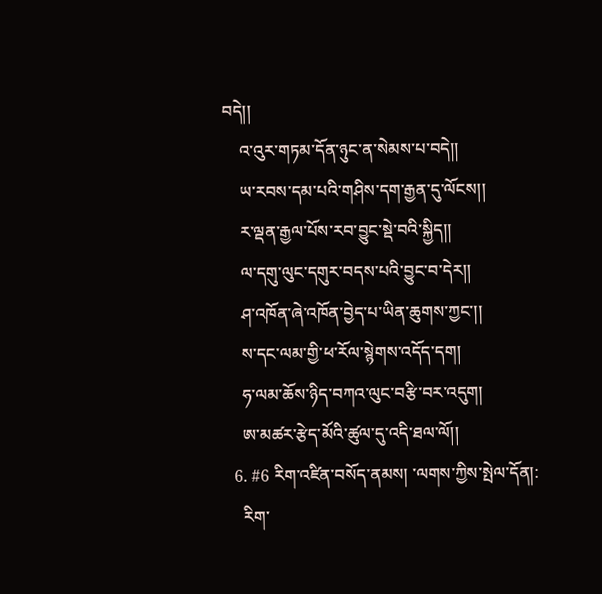བདེ།།
    འ་འུར་གཏམ་དོན་ཉུང་ན་སེམས་པ་བདེ།།
    ཡ་རབས་དམ་པའི་གཤིས་དག་རྒྱན་དུ་ལོངས།།
    ར་ལྡན་རྒྱལ་པོས་རབ་བྱུང་སྡེ་བའི་སྐྱིད།།
    ལ་དགུ་ལུང་དགུར་བདས་པའི་བྱུང་བ་དེར།།
    ཤ་འཁོན་ཞེ་འཁོན་བྱེད་པ་ཡིན་ཆུགས་ཀྱང་།།
    ས་དང་ལམ་གྱི་ཕ་རོལ་སྙེགས་འདོད་དག།
    ཧ་ལམ་ཆོས་ཉིད་བཀའ་ལུང་བརྩི་བར་འདུག།
    ཨ་མཚར་རྩེད་མོའི་ཚུལ་དུ་འདི་ཐལ་ལོ།།
  6. #6 རིག་འཛིན་བསོད་ནམས། ་ལགས་ཀྱིས་སྤེལ་དོན།:
    རིག་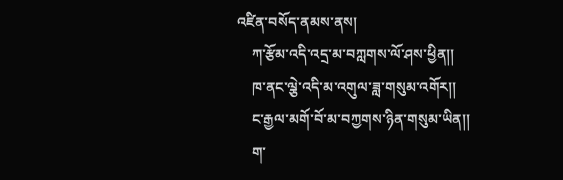འཛིན་བསོད་ནམས་ནས།
    ཀ་རྩོམ་འདི་འདྲ་མ་བཀླགས་ལོ་ཤས་ཕྱིན།།
    ཁ་ནང་ལྕེ་འདི་མ་འགུལ་ཟླ་གསུམ་འགོར།།
    ང་རྒྱལ་མགོ་བོ་མ་བཀྱགས་ཉིན་གསུམ་ཡིན།།
    ག་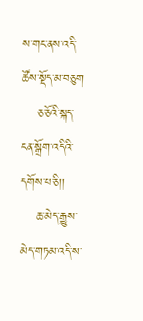ས་གང་ནས་འདི་ཚོས་སྡོད་མ་བཅུག
    ཅ་ཅོའི་སྐད་ངན་སྒྲོག་འདིའི་དགོས་པ་ཅི།།
    ཆ་མེད་རྒྱུས་མེད་གཏམ་འདི་ས་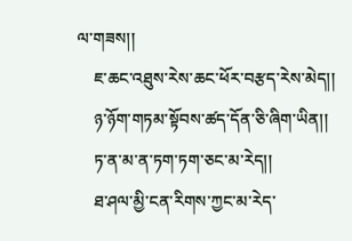ལ་གཟས།།
    ཇ་ཆང་འཐུས་རེས་ཆང་ཕོར་བརྩད་རེས་མེད།།
    ཉ་ཉོག་གཏམ་སྟོབས་ཚད་དོན་ཅི་ཞིག་ཡིན།།
    ཏ་ན་མ་ན་ཏག་ཏག་ཅང་མ་རེད།།
    ཐ་ཤལ་མྱི་ངན་རིགས་ཀྱང་མ་རེད་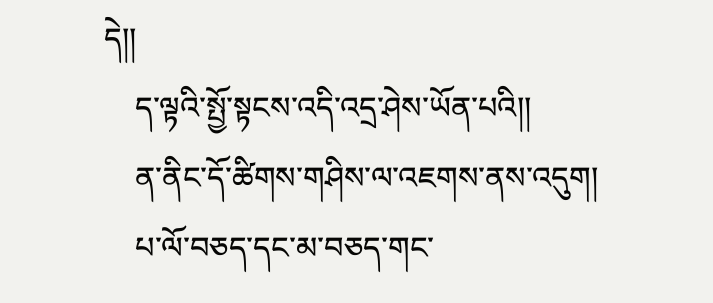དེ།།
    ད་ལྟའི་སྤྱོ་སྟངས་འདི་འདྲ་ཤེས་ཡོན་པའི།།
    ན་ནིང་དོ་ཚིགས་གཤིས་ལ་འཇགས་ནས་འདུག།
    པ་ལོ་བཅད་དང་མ་བཅད་གང་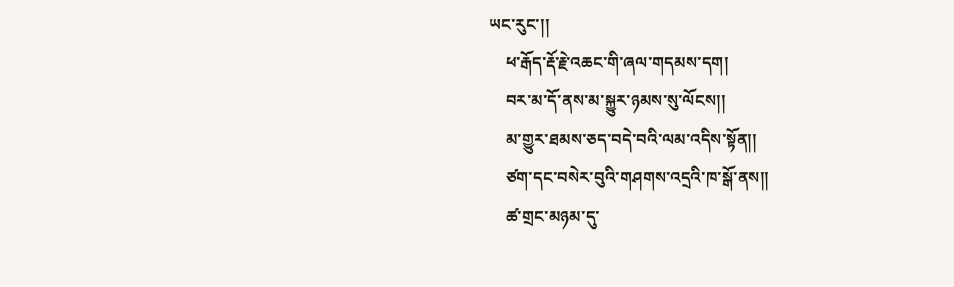ཡང་རུང་།།
    ཕ་རྒོད་རྡོ་རྗེ་འཆང་གི་ཞལ་གདམས་དག།
    བར་མ་དོ་ནས་མ་སྐྱུར་ཉམས་སུ་ལོངས།།
    མ་གྱུར་ཐམས་ཅད་བདེ་བའི་ལམ་འདིས་སྟོན།།
    ཙག་དང་བསེར་བུའི་གཤགས་འདྲའི་ཁ་སྒོ་ནས།།
    ཚ་གྲང་མཉམ་དུ་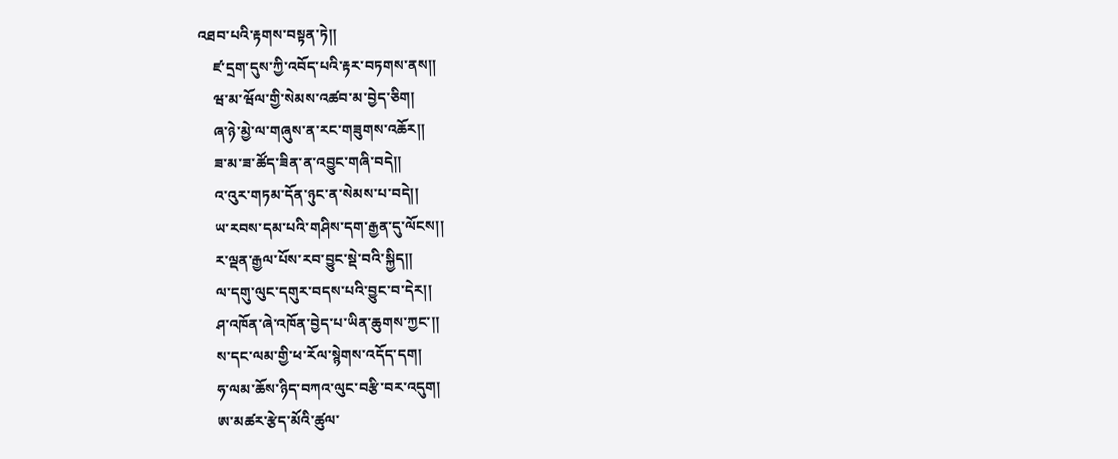འཐབ་པའི་རྟགས་བསྟན་ཏེ།།
    ཛ་དྲག་དུས་ཀྱི་འབོད་པའི་རྟར་བཏགས་ནས།།
    ཝ་མ་ཝོལ་གྱི་སེམས་འཚབ་མ་བྱེད་ཅིག།
    ཞ་ཉེ་མྱེ་ལ་གཞུས་ན་རང་གཟུགས་འཆོར།།
    ཟ་མ་ཟ་ཚོད་ཟིན་ན་འབྱུང་གཞི་བདེ།།
    འ་འུར་གཏམ་དོན་ཉུང་ན་སེམས་པ་བདེ།།
    ཡ་རབས་དམ་པའི་གཤིས་དག་རྒྱན་དུ་ལོངས།།
    ར་ལྡན་རྒྱལ་པོས་རབ་བྱུང་སྡེ་བའི་སྐྱིད།།
    ལ་དགུ་ལུང་དགུར་བདས་པའི་བྱུང་བ་དེར།།
    ཤ་འཁོན་ཞེ་འཁོན་བྱེད་པ་ཡིན་ཆུགས་ཀྱང་།།
    ས་དང་ལམ་གྱི་ཕ་རོལ་སྙེགས་འདོད་དག།
    ཧ་ལམ་ཆོས་ཉིད་བཀའ་ལུང་བརྩི་བར་འདུག།
    ཨ་མཚར་རྩེད་མོའི་ཚུལ་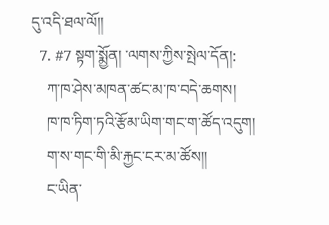དུ་འདི་ཐལ་ལོ།།
  7. #7 སྟག་སྨྱོན། ་ལགས་ཀྱིས་སྤེལ་དོན།:
    ཀ་ཁ་ཤེས་མཁན་ཚང་མ་ཁ་བདེ་ཆགས།
    ཁ་ཁ་ཏིག་ཏའི་རྩོམ་ཡིག་གང་ག་ཚོད་འདུག།
    ག་ས་གང་གི་མི་རྐྱང་ངར་མ་ཚོས།།
    ང་ཡིན་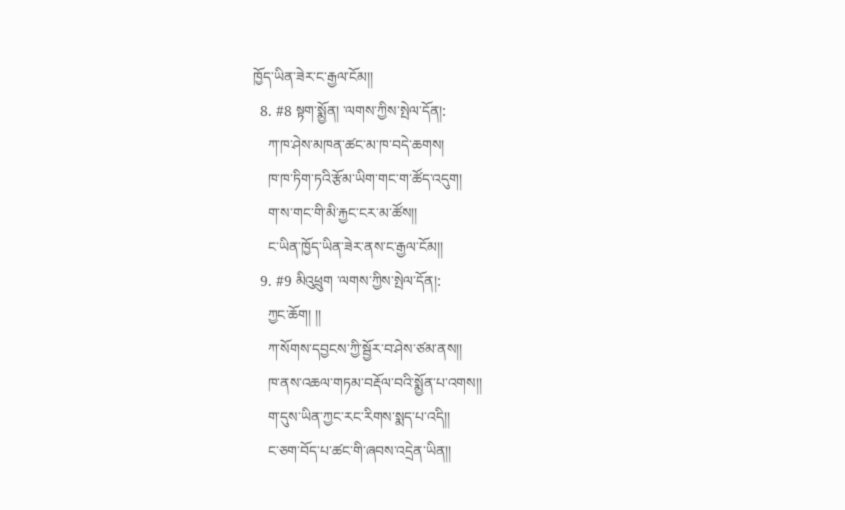ཁྱོད་ཡིན་ཟེར་ང་རྒྱལ་ངོམ།།
  8. #8 སྟག་སྨྱོན། ་ལགས་ཀྱིས་སྤེལ་དོན།:
    ཀ་ཁ་ཤེས་མཁན་ཚང་མ་ཁ་བདེ་ཆགས།
    ཁ་ཁ་ཏིག་ཏའི་རྩོམ་ཡིག་གང་ག་ཚོད་འདུག།
    ག་ས་གང་གི་མི་རྐྱང་ངར་མ་ཚོས།།
    ང་ཡིན་ཁྱོད་ཡིན་ཟེར་ནས་ང་རྒྱལ་ངོམ།།
  9. #9 མིའུཕྲུག ་ལགས་ཀྱིས་སྤེལ་དོན།:
    ཀྱང་ཆོག། །།
    ཀ་སོགས་དབྱངས་ཀྱི་སྦྱོར་བ་ཤེས་ཙམ་ནས།།
    ཁ་ནས་འཆལ་གཏམ་བརྡོལ་བའི་སྨྱོན་པ་འགས།།
    ག་དུས་ཡིན་ཀྱང་རང་རིགས་སྨད་པ་འདི།།
    ང་ཅག་བོད་པ་ཚང་གི་ཞབས་འདྲེན་ཡིན།།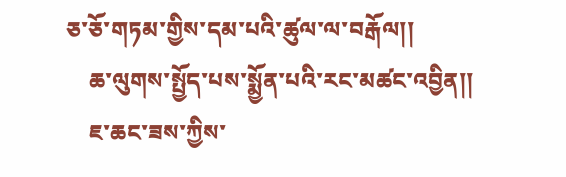ཅ་ཅོ་གཏམ་གྱིས་དམ་པའི་ཚུལ་ལ་བརྒོལ།།
    ཆ་ལུགས་སྤྱོད་པས་སྨྱོན་པའི་རང་མཚང་འབྱིན།།
    ཇ་ཆང་ཟས་ཀྱིས་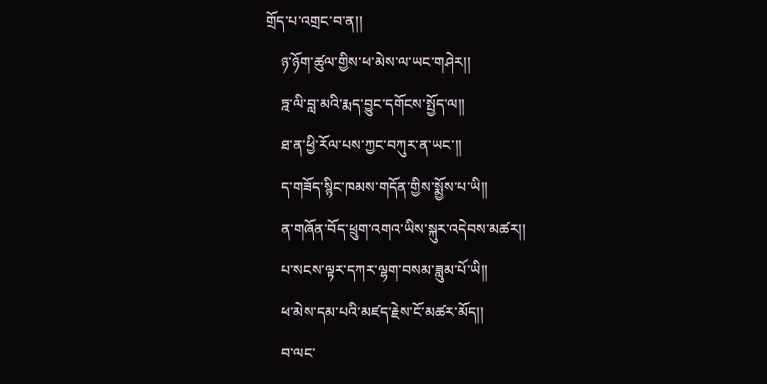གྲོད་པ་འགྲང་བ་ན།།
    ཉ་ཉོག་ཚུལ་གྱིས་ཕ་མེས་ལ་ཡང་གཤེར།།
    ཏྰ་ལི་བླ་མའི་རྨད་བྱུང་དགོངས་སྤྱོད་ལ།།
    ཐ་ན་ཕྱི་རོལ་པས་ཀྱང་བཀུར་ན་ཡང་།།
    ད་གཟོད་སྙིང་ཁམས་གདོན་གྱིས་སྨྱོས་པ་ཡི།།
    ན་གཞོན་བོད་ཕྲུག་འགའ་ཡིས་སྐུར་འདེབས་མཚར།།
    པ་སངས་ལྟར་དཀར་ལྷག་བསམ་ཟླུམ་པོ་ཡི།།
    ཕ་མེས་དམ་པའི་མཛད་རྗེས་ངོ་མཚར་མོད།།
    བ་ལང་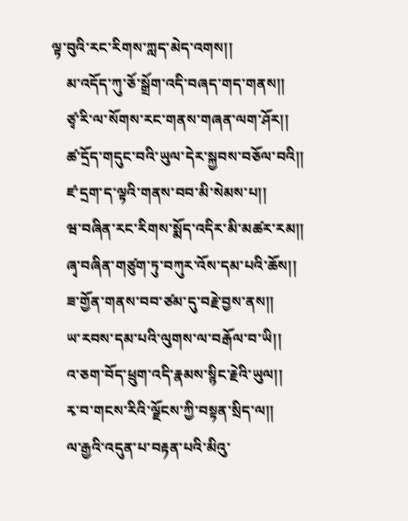ལྟ་བུའི་རང་རིགས་ཀླད་མེད་འགས།།
    མ་འདོད་ཀུ་ཅོ་སྒྲོག་འདི་བཞད་གད་གནས།།
    ཙྭ་རི་ལ་སོགས་རང་གནས་གཞན་ལག་ཤོར།།
    ཚ་དྲོད་གདུང་བའི་ཡུལ་དེར་སྐྱབས་བཅོལ་བའི།།
    ཛ་དྲག་ད་ལྟའི་གནས་བབ་མི་སེམས་པ།།
    ཝ་བཞིན་རང་རིགས་སྨོད་འདིར་མི་མཚར་རམ།།
    ཞྭ་བཞིན་གཙུག་ཏུ་བཀུར་འོས་དམ་པའི་ཆོས།།
    ཟ་གྱོན་གནས་བབ་ཙམ་དུ་བརྗེ་བྱས་ནས།།
    ཡ་རབས་དམ་པའི་ལུགས་ལ་བརྒོལ་བ་ཡི།།
    འ་ཅག་བོད་ཕྲུག་འདི་རྣམས་སྙིང་རྗེའི་ཡུལ།།
    རྭ་བ་གངས་རིའི་ལྗོངས་ཀྱི་བསྟན་སྲིད་ལ།།
    ལ་རྒྱའི་འདུན་པ་བརྟན་པའི་མིའུ་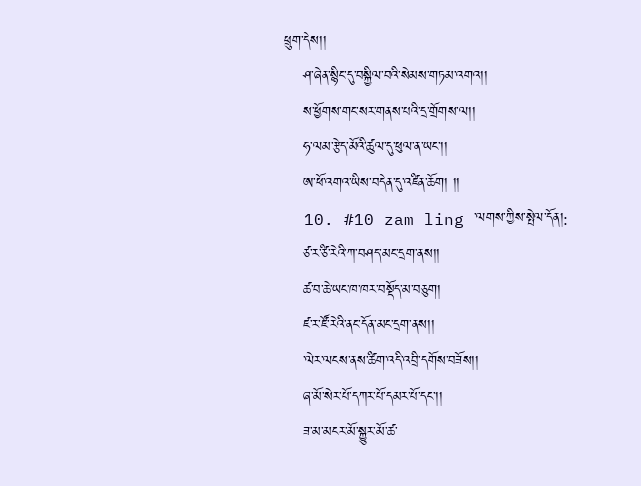ཕྲུག་དེས།།
    ཤ་ཞེན་སྙིང་དུ་བསྐྱིལ་བའི་སེམས་གཏམ་འགའ།།
    ས་ཕྱོགས་གང་སར་གནས་པའི་དྲ་གྲོགས་ལ།།
    ཧ་ལམ་རྩེད་མོའི་ཚུལ་དུ་ཕུལ་ན་ཡང་།།
    ཨ་ཕོ་འགའ་ཡིས་བདེན་དུ་འཛིན་ཆོག། །།
  10. #10 zam ling ་ལགས་ཀྱིས་སྤེལ་དོན།:
    ཙ་ར་ཙི་རེའི་ཀ་བཤད་མང་དྲག་ནས།།
    ཚ་བ་ཆེ་ཡང་ཁ་ཁར་བསྡོད་མ་བཅུག།
    ཛ་ར་ཛོ་རེའི་ནང་དོན་མང་དྲག་ནས།།
    ་ལེར་ལངས་ནས་ཚིག་འདི་འབྲི་དགོས་བཟོས།།
    ཞ་མོ་སེར་པོ་དཀར་པོ་དམར་པོ་དང་།།
    ཟ་མ་མངར་མོ་སྐྱུར་མོ་ཚ་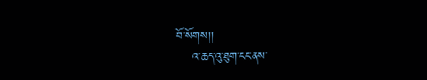བོ་སོགས།།
    འ་ཆད་འུ་ཐུག་ངང་ནས་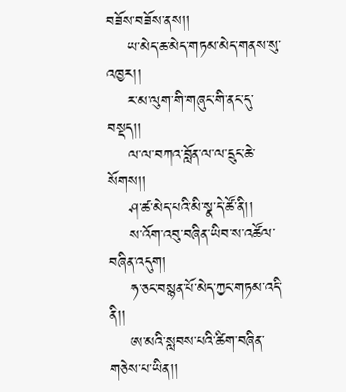བཟོས་བཟོས་ནས།།
    ཡ་མེད་ཆ་མེད་གཏམ་མེད་གནས་སུ་འཁྱར།།
    ར་མ་ལུག་གི་གཞུང་གི་ནང་དུ་བསྡད།།
    ལ་ལ་བཀའ་བློན་ལ་ལ་དྲུང་ཆེ་སོགས།།
    ཤ་ཚ་མེད་པའི་མི་སྣ་དེ་ཚོ་ནི།།
    ས་འོག་འབུ་བཞིན་ཡིབ་ས་འཚོལ་བཞིན་འདུག།
    ཧ་ཅང་བསྙན་པོ་མེད་ཀྱང་གཏམ་འདི་ནི།།
    ཨ་མའི་སླབས་པའི་ཚིག་བཞིན་གཅེས་པ་ཡིན།།